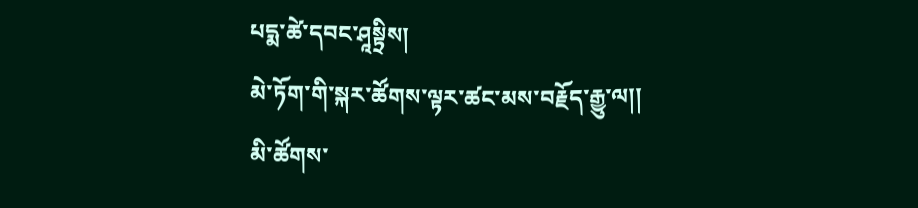པདྨ་ཚེ་དབང་ཤཱསྟྲིས།
མེ་ཏོག་གི་སྐར་ཚོགས་ལྟར་ཚང་མས་བརྗོད་རྒྱུ་ལ།།
མི་ཚོགས་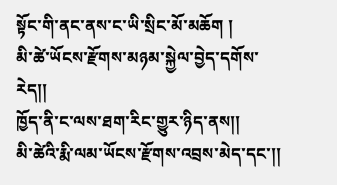སྟོང་གི་ནང་ནས་ང་ཡི་སྲིང་མོ་མཆོག །
མི་ཚེ་ཡོངས་རྫོགས་མཉམ་སྐྱེལ་བྱེད་དགོས་རེད།།
ཁྱོད་ནི་ང་ལས་ཐག་རིང་གྱུར་ཉིད་ནས།།
མི་ཚེའི་རྨི་ལམ་ཡོངས་རྫོགས་འབྲས་མེད་དང་།།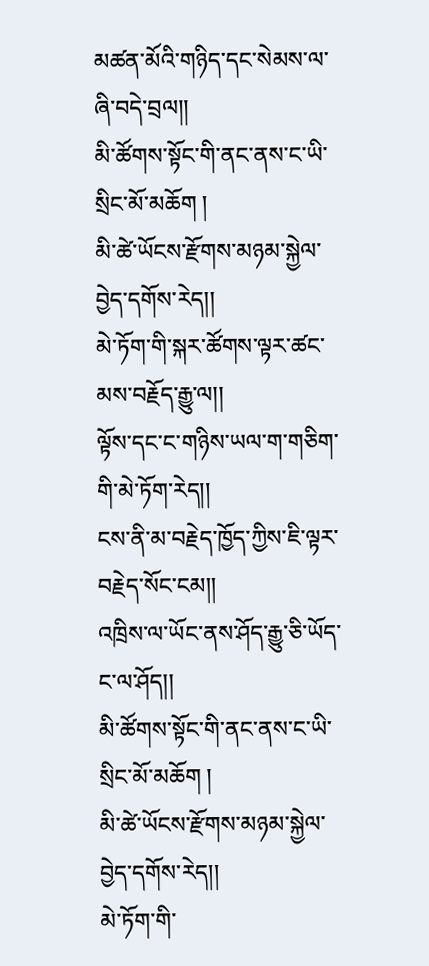མཚན་མོའི་གཉིད་དང་སེམས་ལ་ཞི་བདེ་བྲལ།།
མི་ཚོགས་སྟོང་གི་ནང་ནས་ང་ཡི་སྲིང་མོ་མཆོག །
མི་ཚེ་ཡོངས་རྫོགས་མཉམ་སྐྱེལ་བྱེད་དགོས་རེད།།
མེ་ཏོག་གི་སྐར་ཚོགས་ལྟར་ཚང་མས་བརྗོད་རྒྱུ་ལ།།
ལྟོས་དང་ང་གཉིས་ཡལ་ག་གཅིག་གི་མེ་ཏོག་རེད།།
ངས་ནི་མ་བརྗེད་ཁྱོད་ཀྱིས་ཇི་ལྟར་བརྗེད་སོང་ངམ།།
འཁྲིས་ལ་ཡོང་ནས་ཤོད་རྒྱུ་ཅི་ཡོད་ང་ལ་ཤོད།།
མི་ཚོགས་སྟོང་གི་ནང་ནས་ང་ཡི་སྲིང་མོ་མཆོག །
མི་ཚེ་ཡོངས་རྫོགས་མཉམ་སྐྱེལ་བྱེད་དགོས་རེད།།
མེ་ཏོག་གི་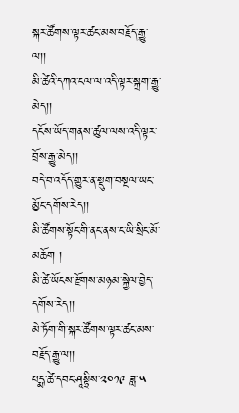སྐར་ཚོགས་ལྟར་ཚང་མས་བརྗོད་རྒྱུ་ལ།།
མི་ཚེའི་དཀའ་ངལ་ལ་འདི་ལྟར་སྐྲག་རྒྱུ་མེད།།
དངོས་ཡོད་གནས་ཚུལ་ལས་འདི་ལྟར་བྲོས་རྒྱུ་མེད།།
བདེ་བ་འདོད་གྱུར་ན་སྡུག་བསྔལ་ཡང་མྱོང་དགོས་རེད།།
མི་ཚོགས་སྟོང་གི་ནང་ནས་ང་ཡི་སྲིང་མོ་མཆོག །
མི་ཚེ་ཡོངས་རྫོགས་མཉམ་སྐྱེལ་བྱེད་དགོས་རེད།།
མེ་ཏོག་གི་སྐར་ཚོགས་ལྟར་ཚང་མས་བརྗོད་རྒྱུ་ལ།།
པདྨ་ཚེ་དབང་ཤཱསྟྲིས་༢༠༡༩ ཟླ་༥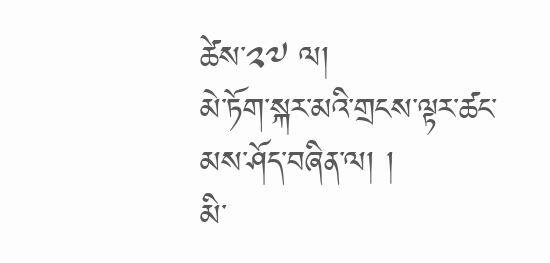ཚེས་༢༧ ལ།
མེ་ཏོག་སྐར་མའི་གྲངས་ལྟར་ཚང་མས་ཤོད་བཞིན་ལ། །
མི་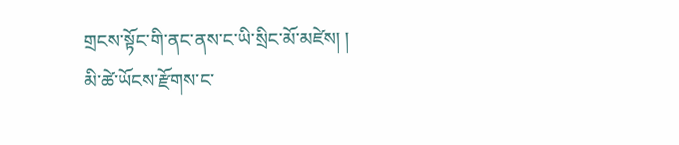གྲངས་སྟོང་གི་ནང་ནས་ང་ཡི་སྲིང་མོ་མཛེས། །
མི་ཚེ་ཡོངས་རྫོགས་ང་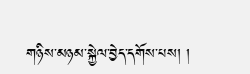གཉིས་མཉམ་སྐྱེལ་བྱེད་དགོས་པས། །